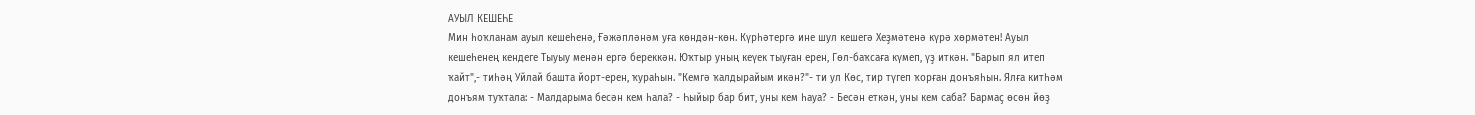АУЫЛ КЕШЕҺЕ
Мин һоҡланам ауыл кешеһенә, Ғәжәпләнәм уға көндән-көн. Күрһәтергә ине шул кешегә Хеҙмәтенә күрә хөрмәтен! Ауыл кешеһенең кендеге Тыуыу менән ергә береккән. Юҡтыр уның кеүек тыуған ерен, Гөл-баҡсаға күмеп, үҙ иткән. "Барып ял итеп ҡайт",- тиһәң Уйлай башта йорт-ерен, ҡураһын. "Кемгә ҡалдырайым икән?"- ти ул Көс, тир түгеп ҡорған донъяһын. Ялға китһәм донъям туҡтала: - Малдарыма бесән кем һала? - Һыйыр бар бит, уны кем һауа? - Бесән еткән, уны кем саба? Бармаҫ өсөн йөҙ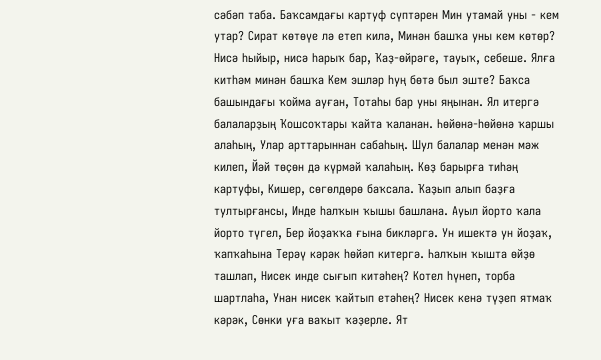сәбәп таба. Баҡсамдағы картуф сүптәрен Мин утамай уны - кем утар? Сират көтөүе лә етеп килә, Минән башҡа уны кем көтөр? Нисә һыйыр, нисә һарыҡ бар, Ҡаҙ-өйрәге, тауыҡ, себеше. Ялға китһәм минән башҡа Кем эшләр һуң бөтә был эште? Баҡса башындағы ҡойма ауған, Тотаһы бар уны яңынан. Ял итергә балаларҙың Ҡошсоҡтары ҡайта ҡаланан. Һөйөнә-һөйөнә ҡаршы алаһың, Улар арттарыннан сабаһың. Шул балалар менән мәж килеп, Йәй төҫөн дә күрмәй ҡалаһың. Көҙ барырға тиһәң картуфы, Кишер, сөгөлдөрө баҡсала. Ҡаҙып алып баҙға тултырғансы, Инде һалҡын ҡышы башлана. Ауыл йорто ҡала йорто түгел, Бер йоҙаҡҡа ғына бикләргә. Ун ишектә ун йоҙаҡ, ҡапҡаһына Терәү кәрәк һөйәп китергә. Һалҡын ҡышта өйҙө ташлап, Нисек инде сығып китәһең? Котел һүнеп, торба шартлаһа, Унан нисек ҡайтып етәһең? Нисек кенә түҙеп ятмаҡ кәрәк, Сөнки уға ваҡыт ҡәҙерле. Ят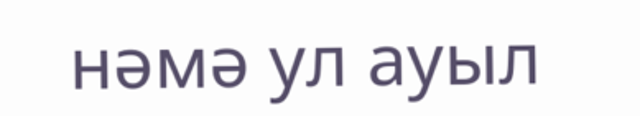нәмә ул ауыл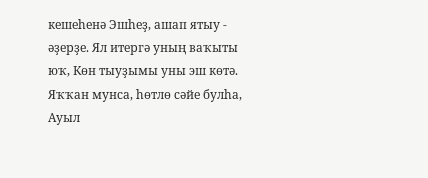кешеһенә Эшһеҙ, ашап ятыу - әҙерҙе. Ял итергә уның ваҡыты юҡ, Көн тыуҙымы уны эш көтә. Яҡҡан мунса, һөтлө сәйе булһа, Ауыл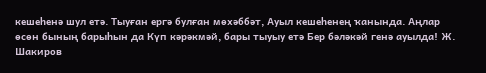кешеһенә шул етә. Тыуған ергә булған мөхәббәт, Ауыл кешеһенең ҡанында. Аңлар өсөн бының барыһын да Күп кәрәкмәй, бары тыуыу етә Бер бәләкәй генә ауылда! Ж. Шакиров